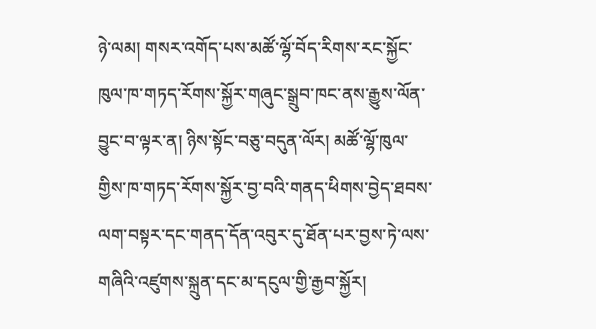ཉེ་ལམ། གསར་འགོད་པས་མཚོ་ལྷོ་བོད་རིགས་རང་སྐྱོང་ཁུལ་ཁ་གཏད་རོགས་སྐྱོར་གཞུང་སྒྲུབ་ཁང་ནས་རྒྱུས་ལོན་བྱུང་བ་ལྟར་ན། ཉིས་སྟོང་བཅུ་བདུན་ལོར། མཚོ་ལྷོ་ཁུལ་གྱིས་ཁ་གཏད་རོགས་སྐྱོར་བྱ་བའི་གནད་ཕིགས་བྱེད་ཐབས་ལག་བསྟར་དང་གནད་དོན་འབུར་དུ་ཐོན་པར་བྱས་ཏེ་ལས་གཞིའི་འཛུགས་སྐྲུན་དང་མ་དངུལ་གྱི་རྒྱབ་སྐྱོར།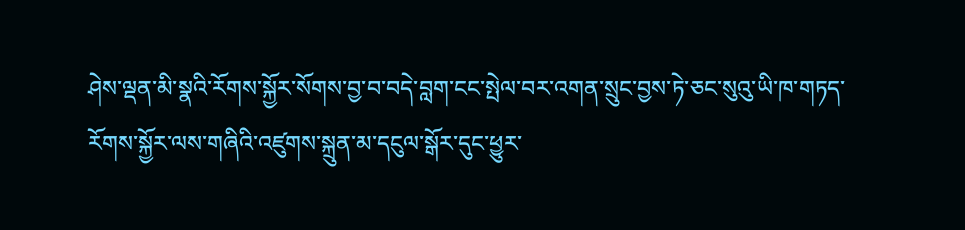ཤེས་ལྡན་མི་སྣའི་རོགས་སྐྱོར་སོགས་བྱ་བ་བདེ་བླག་ངང་སྤེལ་བར་འགན་སྲུང་བྱས་ཏེ་ཅང་སུའུ་ཡི་ཁ་གཏད་རོགས་སྐྱོར་ལས་གཞིའི་འཛུགས་སྐྲུན་མ་དངུལ་སྒོར་དུང་ཕྱུར་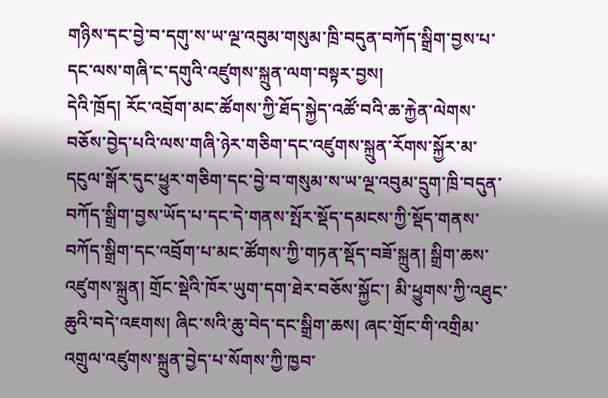གཉིས་དང་བྱེ་བ་དགུ་ས་ཡ་ལྔ་འབུམ་གསུམ་ཁྲི་བདུན་བཀོད་སྒྲིག་བྱས་པ་དང་ལས་གཞི་ང་དགུའི་འཛུགས་སྐྲུན་ལག་བསྟར་བྱས།
དེའི་ཁྲོད། རོང་འབྲོག་མང་ཚོགས་ཀྱི་ཐོད་སྐྱེད་འཚོ་བའི་ཆ་རྐྱེན་ལེགས་བཅོས་བྱེད་པའི་ལས་གཞི་ཉེར་གཅིག་དང་འཛུགས་སྐྲུན་རོགས་སྐྱོར་མ་དངུལ་སྒོར་དུང་ཕྱུར་གཅིག་དང་བྱེ་བ་གསུམ་ས་ཡ་ལྔ་འབུམ་དྲུག་ཁྲི་བདུན་བཀོད་སྒྲིག་བྱས་ཡོད་པ་དང་དེ་གནས་སྤོར་སྡོད་དམངས་ཀྱི་སྡོད་གནས་བཀོད་སྒྲིག་དང་འབྲོག་པ་མང་ཚོགས་ཀྱི་གཏན་སྡོད་བཟོ་སྐྲུན། སྒྲིག་ཆས་འཛུགས་སྐྲུན། གྲོང་སྡེའི་ཁོར་ཡུག་དག་ཐེར་བཅོས་སྐྱོང་། མི་ཕྱུགས་ཀྱི་འཐུང་ཆུའི་བདེ་འཇགས། ཞིང་སའི་ཆུ་བེད་དང་སྒྲིག་ཆས། ཞང་གྲོང་གི་འགྲིམ་འགྲུལ་འཛུགས་སྐྲུན་བྱེད་པ་སོགས་ཀྱི་ཁྱབ་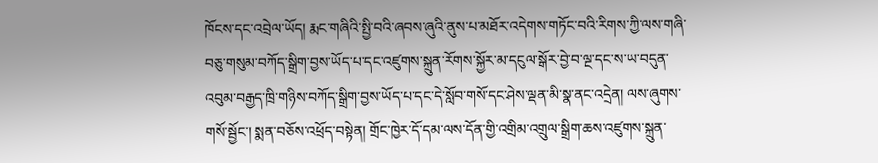ཁོངས་དང་འབྲེལ་ཡོད། རྨང་གཞིའི་སྤྱི་བའི་ཞབས་ཞུའི་ནུས་པ་མཐོར་འདེགས་གཏོང་བའི་རིགས་ཀྱི་ལས་གཞི་བཅུ་གསུམ་བཀོད་སྒྲིག་བྱས་ཡོད་པ་དང་འཛུགས་སྐྲུན་རོགས་སྐྱོར་མ་དངུལ་སྒོར་བྱེ་བ་ལྔ་དང་ས་ཡ་བདུན་འབུམ་བརྒྱད་ཁྲི་གཉིས་བཀོད་སྒྲིག་བྱས་ཡོད་པ་དང་དེ་སློབ་གསོ་དང་ཤེས་ལྡན་མི་སྣ་ནང་འདྲེན། ལས་ཞུགས་གསོ་སྦྱོང་། སྨན་བཅོས་འཕྲོད་བསྟེན། གྲོང་ཁྱེར་དོ་དམ་ལས་དོན་གྱི་འགྲིམ་འགྲུལ་སྒྲིག་ཆས་འཛུགས་སྐྲུན་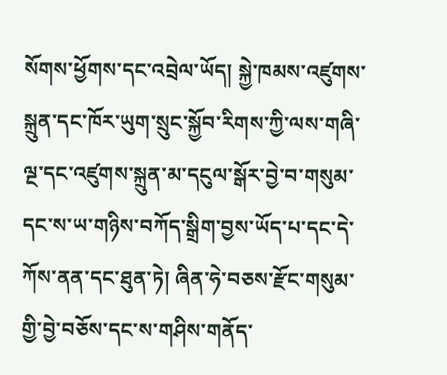སོགས་ཕྱོགས་དང་འབྲེལ་ཡོད། སྐྱེ་ཁམས་འཛུགས་སྐྲུན་དང་ཁོར་ཡུག་སྲུང་སྐྱོབ་རིགས་ཀྱི་ལས་གཞི་ལྔ་དང་འཛུགས་སྐྲུན་མ་དངུལ་སྒོར་བྱེ་བ་གསུམ་དང་ས་ཡ་གཉིས་བཀོད་སྒྲིག་བྱས་ཡོད་པ་དང་དེ་ཀོས་ནན་དང་ཐུན་ཏེ། ཞིན་ཧེ་བཅས་རྫོང་གསུམ་གྱི་བྱེ་བཅོས་དང་ས་གཤིས་གནོད་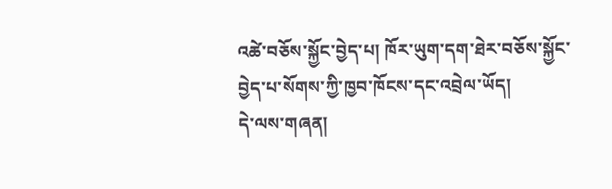འཚེ་བཅོས་སྐྱོང་བྱེད་པ། ཁོར་ཡུག་དག་ཐེར་བཅོས་སྐྱོང་བྱེད་པ་སོགས་ཀྱི་ཁྱབ་ཁོངས་དང་འབྲེལ་ཡོད།
དེ་ལས་གཞན།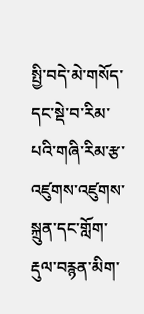སྤྱི་བདེ་མེ་གསོད་དང་སྡེ་བ་རིམ་པའི་གཞི་རིམ་རྩ་འཛུགས་འཛུགས་སྐྲུན་དང་གློག་རྡུལ་བརྙན་མིག་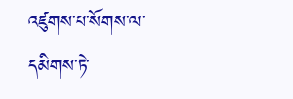འཛུགས་པ་སོགས་ལ་དམིགས་ཏེ་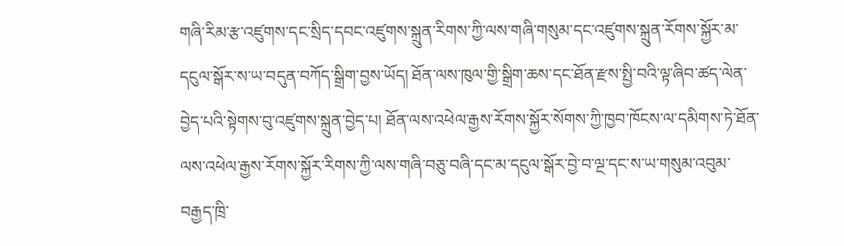གཞི་རིམ་རྩ་འཛུགས་དང་སྲིད་དབང་འཛུགས་སྐྲུན་རིགས་ཀྱི་ལས་གཞི་གསུམ་དང་འཛུགས་སྐྲུན་རོགས་སྐྱོར་མ་དངུལ་སྒོར་ས་ཡ་བདུན་བཀོད་སྒྲིག་བྱས་ཡོད། ཐོན་ལས་ཁུལ་གྱི་སྒྲིག་ཆས་དང་ཐོན་རྫས་སྤྱི་བའི་ལྟ་ཞིབ་ཚད་ལེན་བྱེད་པའི་སྟེགས་བུ་འཛུགས་སྐྲུན་བྱེད་པ། ཐོན་ལས་འཕེལ་རྒྱས་རོགས་སྐྱོར་སོགས་ཀྱི་ཁྱབ་ཁོངས་ལ་དམིགས་ཏེ་ཐོན་ལས་འཕེལ་རྒྱས་རོགས་སྐྱོར་རིགས་ཀྱི་ལས་གཞི་བཅུ་བཞི་དང་མ་དངུལ་སྒོར་བྱེ་བ་ལྔ་དང་ས་ཡ་གསུམ་འབུམ་བརྒྱད་ཁྲི་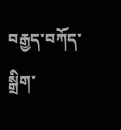བརྒྱད་བཀོད་སྒྲིག་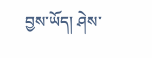བྱས་ཡོད། ཤེས་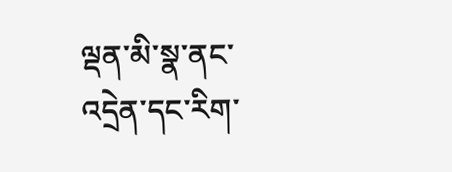ལྡན་མི་སྣ་ནང་འདྲེན་དང་རིག་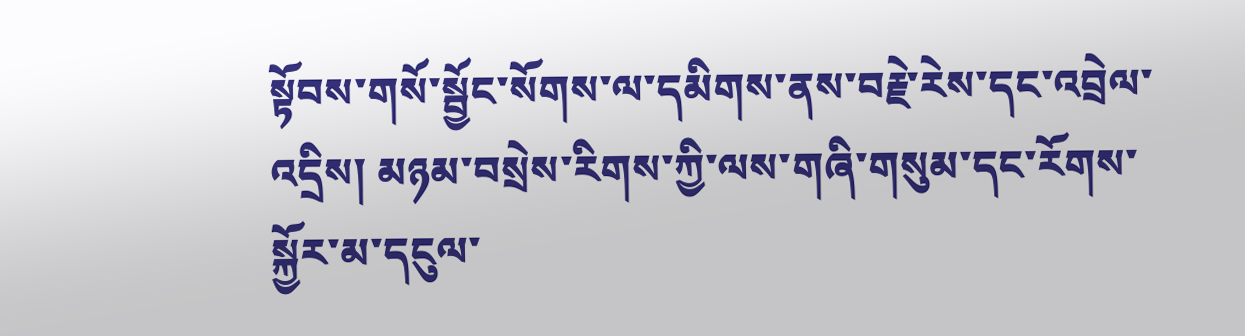སྟོབས་གསོ་སྦྱོང་སོགས་ལ་དམིགས་ནས་བརྗེ་རེས་དང་འབྲེལ་འདྲིས། མཉམ་བསྲེས་རིགས་ཀྱི་ལས་གཞི་གསུམ་དང་རོགས་སྐྱོར་མ་དངུལ་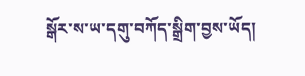སྒོར་ས་ཡ་དགུ་བཀོད་སྒྲིག་བྱས་ཡོད།